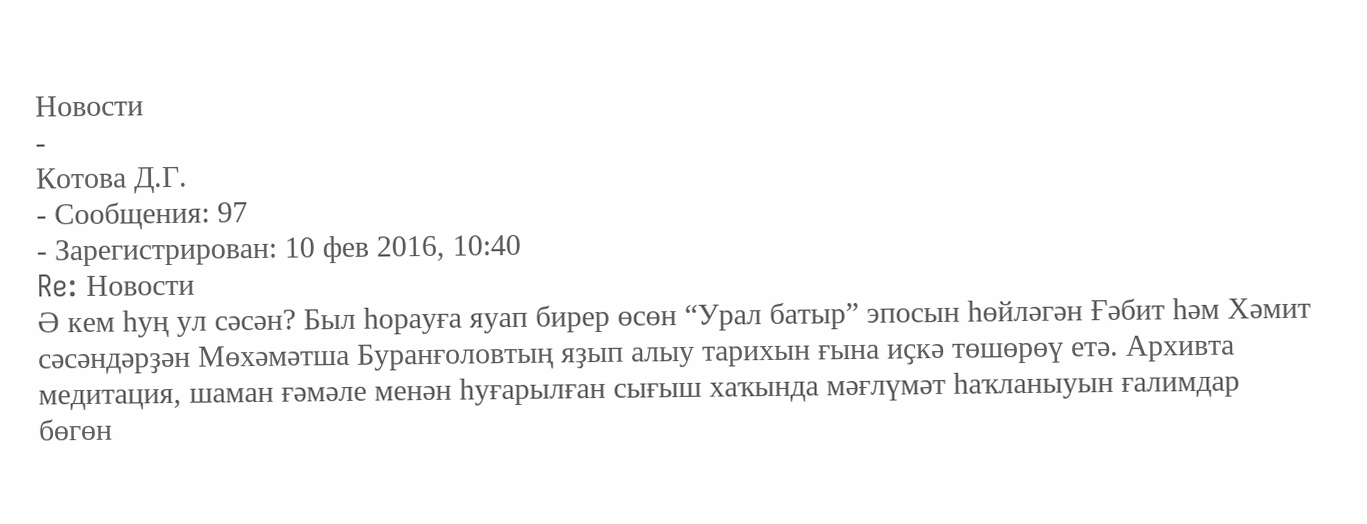Новости
-
Котова Д.Г.
- Сообщения: 97
- Зарегистрирован: 10 фев 2016, 10:40
Re: Новости
Ә кем һуң ул сәсән? Был һорауға яуап бирер өсөн “Урал батыр” эпосын һөйләгән Ғәбит һәм Хәмит сәсәндәрҙән Мөхәмәтша Буранғоловтың яҙып алыу тарихын ғына иҫкә төшөрөү етә. Архивта медитация, шаман ғәмәле менән һуғарылған сығыш хаҡында мәғлүмәт һаҡланыуын ғалимдар бөгөн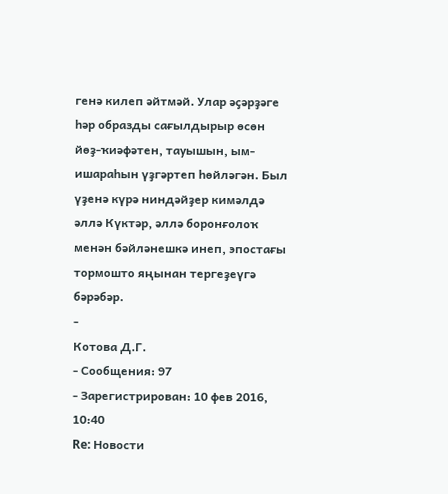генә килеп әйтмәй. Улар әҫәрҙәге һәр образды сағылдырыр өсөн йөҙ-ҡиәфәтен, тауышын, ым-ишараһын үҙгәртеп һөйләгән. Был үҙенә күрә ниндәйҙер кимәлдә әллә Күктәр, әллә боронғолоҡ менән бәйләнешкә инеп, эпостағы тормошто яңынан тергеҙеүгә бәрәбәр.
-
Котова Д.Г.
- Сообщения: 97
- Зарегистрирован: 10 фев 2016, 10:40
Re: Новости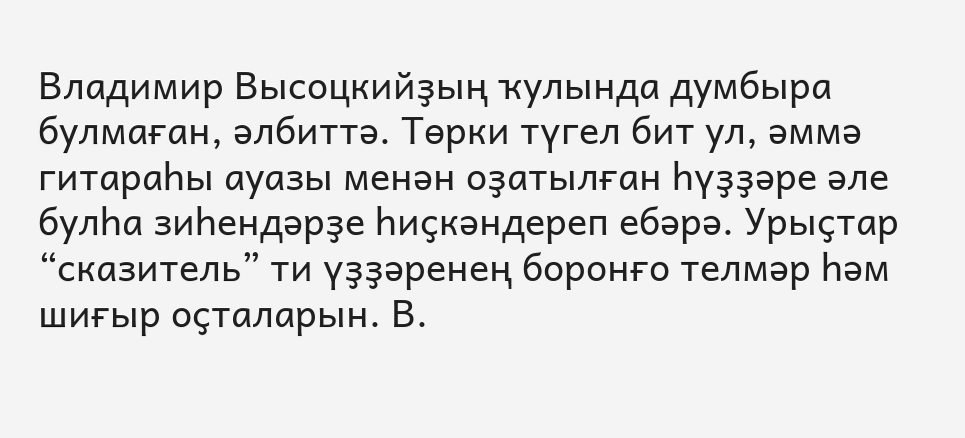Владимир Высоцкийҙың ҡулында думбыра булмаған, әлбиттә. Төрки түгел бит ул, әммә гитараһы ауазы менән оҙатылған һүҙҙәре әле булһа зиһендәрҙе һиҫкәндереп ебәрә. Урыҫтар “сказитель” ти үҙҙәренең боронғо телмәр һәм шиғыр оҫталарын. В.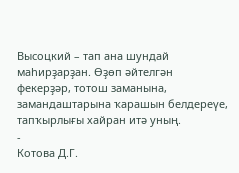Высоцкий – тап ана шундай маһирҙарҙан. Өҙөп әйтелгән фекерҙәр, тотош заманына, замандаштарына ҡарашын белдереүе, тапҡырлығы хайран итә уның.
-
Котова Д.Г.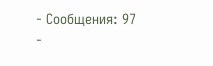- Сообщения: 97
-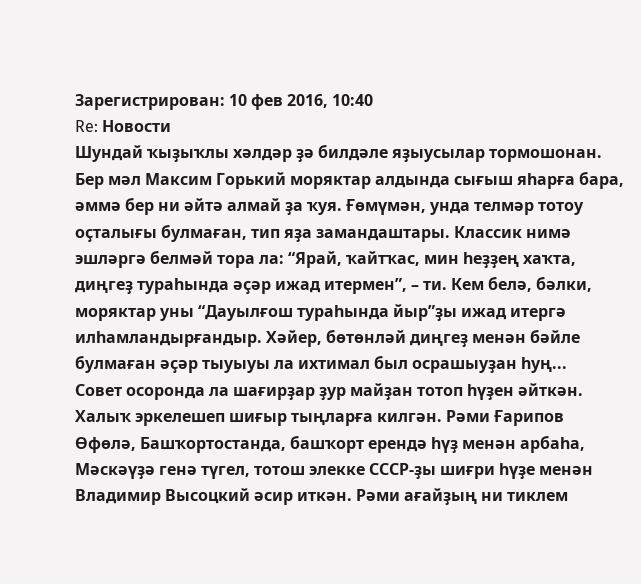Зарегистрирован: 10 фев 2016, 10:40
Re: Новости
Шундай ҡыҙыҡлы хәлдәр ҙә билдәле яҙыусылар тормошонан. Бер мәл Максим Горький моряктар алдында сығыш яһарға бара, әммә бер ни әйтә алмай ҙа ҡуя. Ғөмүмән, унда телмәр тотоу оҫталығы булмаған, тип яҙа замандаштары. Классик нимә эшләргә белмәй тора ла: “Ярай, ҡайтҡас, мин һеҙҙең хаҡта, диңгеҙ тураһында әҫәр ижад итермен”, – ти. Кем белә, бәлки, моряктар уны “Дауылғош тураһында йыр”ҙы ижад итергә илһамландырғандыр. Хәйер, бөтөнләй диңгеҙ менән бәйле булмаған әҫәр тыуыуы ла ихтимал был осрашыуҙан һуң...
Совет осоронда ла шағирҙар ҙур майҙан тотоп һүҙен әйткән. Халыҡ эркелешеп шиғыр тыңларға килгән. Рәми Ғарипов Өфөлә, Башҡортостанда, башҡорт ерендә һүҙ менән арбаһа, Мәскәүҙә генә түгел, тотош элекке СССР-ҙы шиғри һүҙе менән Владимир Высоцкий әсир иткән. Рәми ағайҙың ни тиклем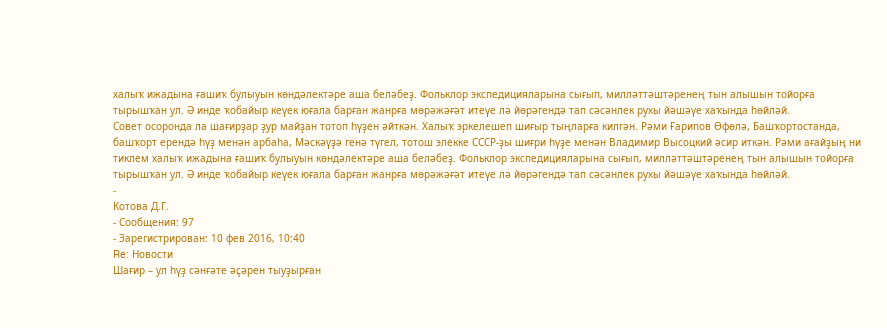халыҡ ижадына ғашиҡ булыуын көндәлектәре аша беләбеҙ. Фольклор экспедицияларына сығып, милләттәштәренең тын алышын тойорға тырышҡан ул. Ә инде ҡобайыр кеүек юғала барған жанрға мөрәжәғәт итеүе лә йөрәгендә тап сәсәнлек рухы йәшәүе хаҡында һөйләй.
Совет осоронда ла шағирҙар ҙур майҙан тотоп һүҙен әйткән. Халыҡ эркелешеп шиғыр тыңларға килгән. Рәми Ғарипов Өфөлә, Башҡортостанда, башҡорт ерендә һүҙ менән арбаһа, Мәскәүҙә генә түгел, тотош элекке СССР-ҙы шиғри һүҙе менән Владимир Высоцкий әсир иткән. Рәми ағайҙың ни тиклем халыҡ ижадына ғашиҡ булыуын көндәлектәре аша беләбеҙ. Фольклор экспедицияларына сығып, милләттәштәренең тын алышын тойорға тырышҡан ул. Ә инде ҡобайыр кеүек юғала барған жанрға мөрәжәғәт итеүе лә йөрәгендә тап сәсәнлек рухы йәшәүе хаҡында һөйләй.
-
Котова Д.Г.
- Сообщения: 97
- Зарегистрирован: 10 фев 2016, 10:40
Re: Новости
Шағир – ул һүҙ сәнғәте әҫәрен тыуҙырған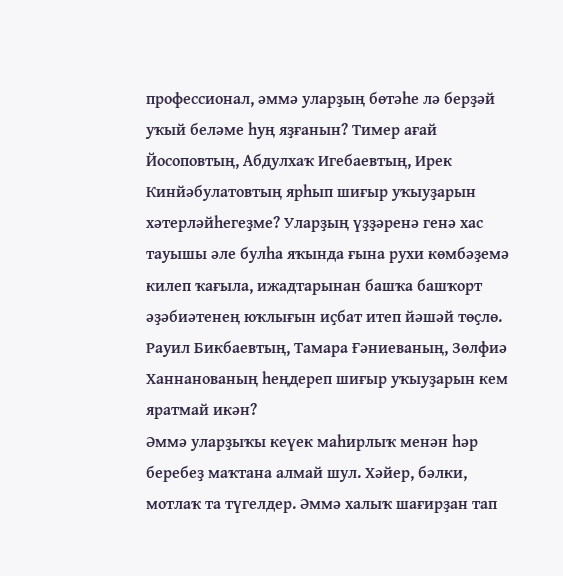профессионал, әммә уларҙың бөтәһе лә берҙәй уҡый беләме һуң яҙғанын? Тимер ағай Йосоповтың, Абдулхаҡ Игебаевтың, Ирек Кинйәбулатовтың ярһып шиғыр уҡыуҙарын хәтерләйһегеҙме? Уларҙың үҙҙәренә генә хас тауышы әле булһа яҡында ғына рухи көмбәҙемә килеп ҡағыла, ижадтарынан башҡа башҡорт әҙәбиәтенең юҡлығын иҫбат итеп йәшәй төҫлө. Рауил Бикбаевтың, Тамара Ғәниеваның, Зөлфиә Ханнанованың һеңдереп шиғыр уҡыуҙарын кем яратмай икән?
Әммә уларҙыҡы кеүек маһирлыҡ менән һәр беребеҙ маҡтана алмай шул. Хәйер, бәлки, мотлаҡ та түгелдер. Әммә халыҡ шағирҙан тап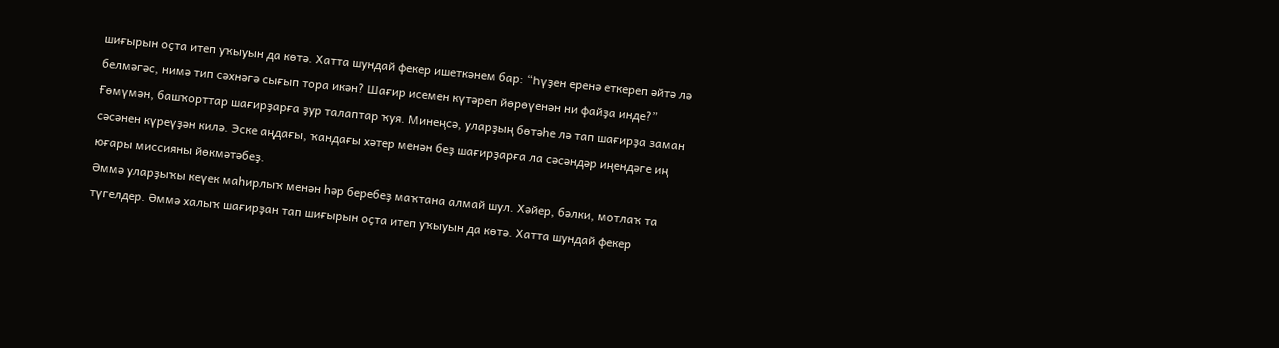шиғырын оҫта итеп уҡыуын да көтә. Хатта шундай фекер ишеткәнем бар: “Һүҙен еренә еткереп әйтә лә белмәгәс, нимә тип сәхнәгә сығып тора икән? Шағир исемен күтәреп йөрөүенән ни файҙа инде?” Ғөмүмән, башҡорттар шағирҙарға ҙур талаптар ҡуя. Минеңсә, уларҙың бөтәһе лә тап шағирҙа заман сәсәнен күреүҙән килә. Эске аңдағы, ҡандағы хәтер менән беҙ шағирҙарға ла сәсәндәр иңендәге иң юғары миссияны йөкмәтәбеҙ.
Әммә уларҙыҡы кеүек маһирлыҡ менән һәр беребеҙ маҡтана алмай шул. Хәйер, бәлки, мотлаҡ та түгелдер. Әммә халыҡ шағирҙан тап шиғырын оҫта итеп уҡыуын да көтә. Хатта шундай фекер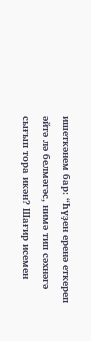ишеткәнем бар: “Һүҙен еренә еткереп әйтә лә белмәгәс, нимә тип сәхнәгә сығып тора икән? Шағир исемен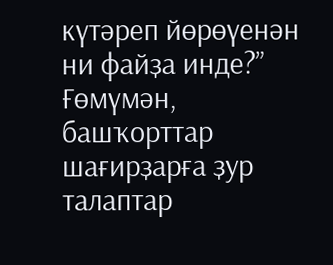күтәреп йөрөүенән ни файҙа инде?” Ғөмүмән, башҡорттар шағирҙарға ҙур талаптар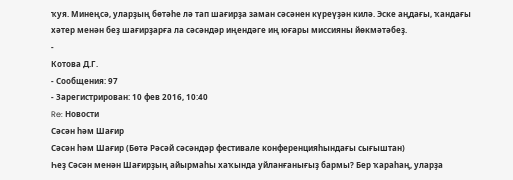ҡуя. Минеңсә, уларҙың бөтәһе лә тап шағирҙа заман сәсәнен күреүҙән килә. Эске аңдағы, ҡандағы хәтер менән беҙ шағирҙарға ла сәсәндәр иңендәге иң юғары миссияны йөкмәтәбеҙ.
-
Котова Д.Г.
- Сообщения: 97
- Зарегистрирован: 10 фев 2016, 10:40
Re: Новости
Сәсән һәм Шағир
Сәсән һәм Шағир (Бөтә Рәсәй сәсәндәр фестивале конференцияһындағы сығыштан)
Һеҙ Сәсән менән Шағирҙың айырмаһы хаҡында уйланғанығыҙ бармы? Бер ҡараһаң, уларҙа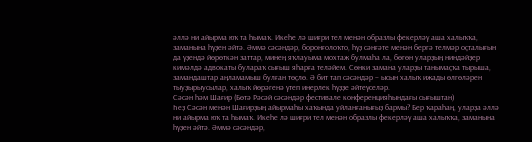әллә ни айырма юҡ та һымаҡ. Икеһе лә шиғри тел менән образлы фекерләү аша халыҡҡа, заманына һүҙен әйтә. Әммә сәсәндәр, боронғолоҡто, һүҙ сәнғәте менән бергә телмәр оҫталығын да үҙендә йөрөткән заттар, минең яҡлауыма мохтаж булмаһа ла, бөгөн уларҙың ниндәйҙер кимәлдә адвокаты булараҡ сығыш яһарға теләйем. Сөнки замана уларҙы танымаҫҡа тырыша, замандаштар аңламамыш булған төҫлө. Ә бит тап сәсәндәр – ысын халыҡ ижады өлгөләрен тыуҙырыусылар, халыҡ йөрәгенә үтеп инерлек һүҙҙе әйтеүселәр.
Сәсән һәм Шағир (Бөтә Рәсәй сәсәндәр фестивале конференцияһындағы сығыштан)
Һеҙ Сәсән менән Шағирҙың айырмаһы хаҡында уйланғанығыҙ бармы? Бер ҡараһаң, уларҙа әллә ни айырма юҡ та һымаҡ. Икеһе лә шиғри тел менән образлы фекерләү аша халыҡҡа, заманына һүҙен әйтә. Әммә сәсәндәр,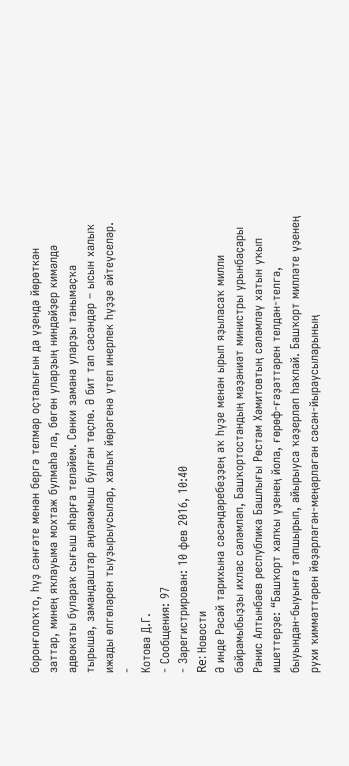боронғолоҡто, һүҙ сәнғәте менән бергә телмәр оҫталығын да үҙендә йөрөткән заттар, минең яҡлауыма мохтаж булмаһа ла, бөгөн уларҙың ниндәйҙер кимәлдә адвокаты булараҡ сығыш яһарға теләйем. Сөнки замана уларҙы танымаҫҡа тырыша, замандаштар аңламамыш булған төҫлө. Ә бит тап сәсәндәр – ысын халыҡ ижады өлгөләрен тыуҙырыусылар, халыҡ йөрәгенә үтеп инерлек һүҙҙе әйтеүселәр.
-
Котова Д.Г.
- Сообщения: 97
- Зарегистрирован: 10 фев 2016, 10:40
Re: Новости
Ә инде Рәсәй тарихына сәсәндәребеҙҙең аҡ һүҙе менән ырып яҙыласаҡ милли байрамыбыҙҙы ихлас сәләмләп, Башҡортостандың мәҙәниәт министры урынбаҫары Ранис Алтынбаев республика Башлығы Рөстәм Хәмитовтың сәләмләү хатын уҡып ишеттерҙе: “Башҡорт халҡы үҙенең йола, ғөрөф-ғәҙәттәрен телдән-телгә, быуындан-быуынға тапшырып, айырыуса ҡәҙерләп һаҡлай. Башҡорт милләте үҙенең рухи ҡиммәттәрен йөҙәрләгән-меңәрләгән сәсән-йыраусыларының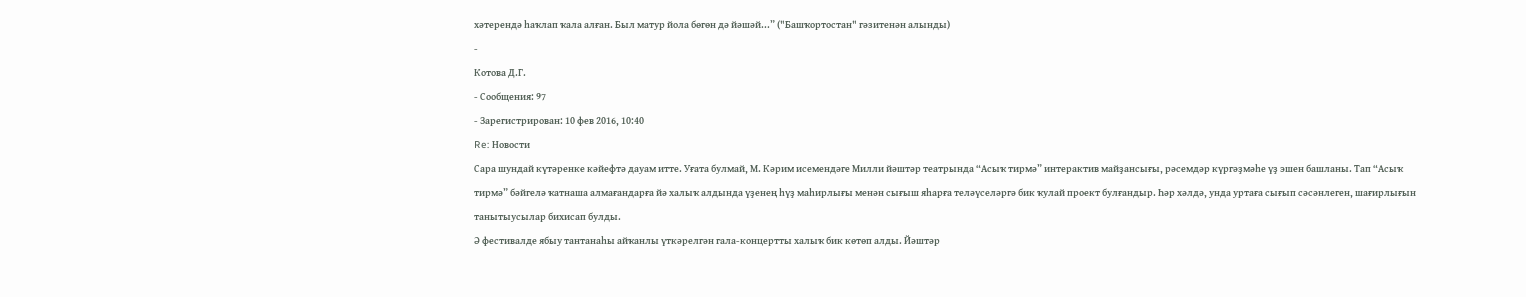хәтерендә һаҡлап ҡала алған. Был матур йола бөгөн дә йәшәй...” ("Башҡортостан" гәзитенән алынды)
-
Котова Д.Г.
- Сообщения: 97
- Зарегистрирован: 10 фев 2016, 10:40
Re: Новости
Сара шундай күтәренке кәйефтә дауам итте. Уғата булмай, М. Кәрим исемендәге Милли йәштәр театрында “Асыҡ тирмә” интерактив майҙансығы, рәсемдәр күргәҙмәһе үҙ эшен башланы. Тап “Асыҡ тирмә” бәйгелә ҡатнаша алмағандарға йә халыҡ алдында үҙенең һүҙ маһирлығы менән сығыш яһарға теләүселәргә бик ҡулай проект булғандыр. Һәр хәлдә, унда уртаға сығып сәсәнлеген, шағирлығын танытыусылар бихисап булды.
Ә фестивалде ябыу тантанаһы айҡанлы үткәрелгән гала-концертты халыҡ бик көтөп алды. Йәштәр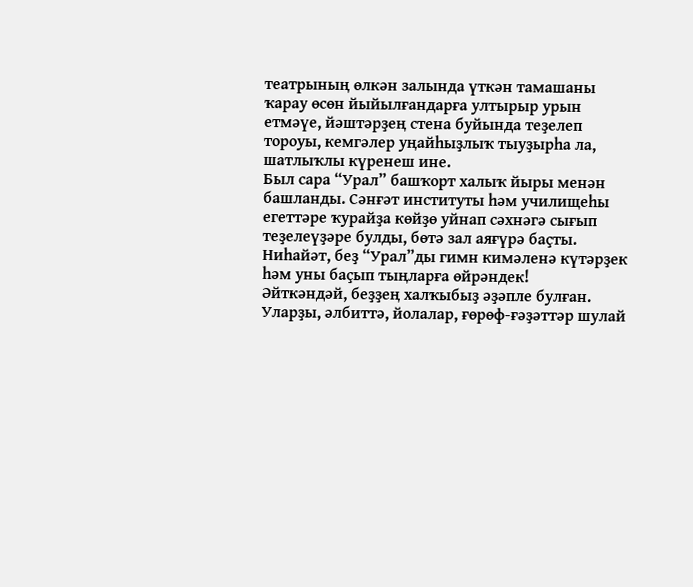театрының өлкән залында үткән тамашаны ҡарау өсөн йыйылғандарға ултырыр урын етмәүе, йәштәрҙең стена буйында теҙелеп тороуы, кемгәлер уңайһыҙлыҡ тыуҙырһа ла, шатлыҡлы күренеш ине.
Был сара “Урал” башҡорт халыҡ йыры менән башланды. Сәнғәт институты һәм училищеһы егеттәре ҡурайҙа көйҙө уйнап сәхнәгә сығып теҙелеүҙәре булды, бөтә зал аяғүрә баҫты. Ниһайәт, беҙ “Урал”ды гимн кимәленә күтәрҙек һәм уны баҫып тыңларға өйрәндек!
Әйткәндәй, беҙҙең халҡыбыҙ әҙәпле булған. Уларҙы, әлбиттә, йолалар, ғөрөф-ғәҙәттәр шулай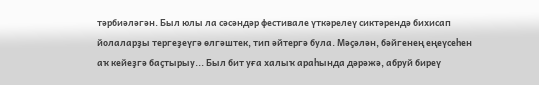тәрбиәләгән. Был юлы ла сәсәндәр фестивале үткәрелеү сиктәрендә бихисап йолаларҙы тергеҙеүгә өлгәштек, тип әйтергә була. Мәҫәлән, бәйгенең еңеүсеһен аҡ кейеҙгә баҫтырыу... Был бит уға халыҡ араһында дәрәжә, абруй биреү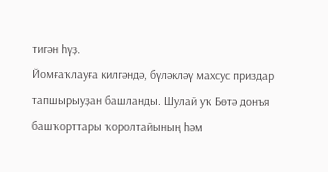тигән һүҙ.
Йомғаҡлауға килгәндә, бүләкләү махсус приздар тапшырыуҙан башланды. Шулай уҡ Бөтә донъя башҡорттары ҡоролтайының һәм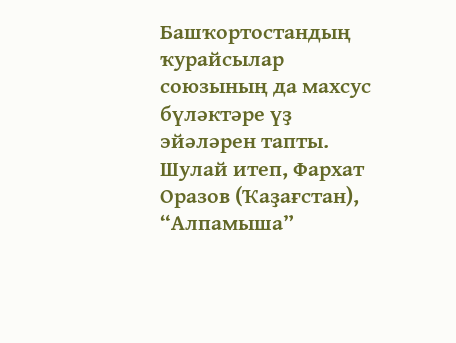Башҡортостандың ҡурайсылар союзының да махсус бүләктәре үҙ эйәләрен тапты. Шулай итеп, Фархат Оразов (Ҡаҙағстан), “Алпамыша”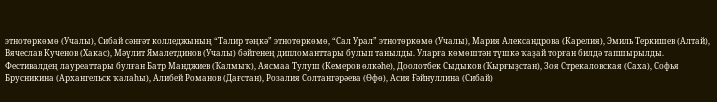этнотөркөмө (Учалы), Сибай сәнғәт колледжының “Талир тәңкә” этнотөркөмө, “Сал Урал” этнотөркөмө (Учалы), Мария Александрова (Карелия), Эмиль Теркишев (Алтай), Вячеслав Кученов (Хакас), Мәүлит Ямалетдинов (Учалы) бәйгенең дипломанттары булып танылды. Уларға көмөштән түшкә ҡаҙай торған билдә тапшырылды. Фестивалдең лауреаттары булған Батр Манджиев (Ҡалмыҡ), Аясмаа Тулуш (Кемеров өлкәһе), Доолотбек Сыдыков (Ҡырғыҙстан), Зоя Стрекаловская (Саха), Софья Брусникина (Архангельск ҡалаһы), Алибей Романов (Дағстан), Розалия Солтангәрәева (Өфө), Асия Ғәйнуллина (Сибай)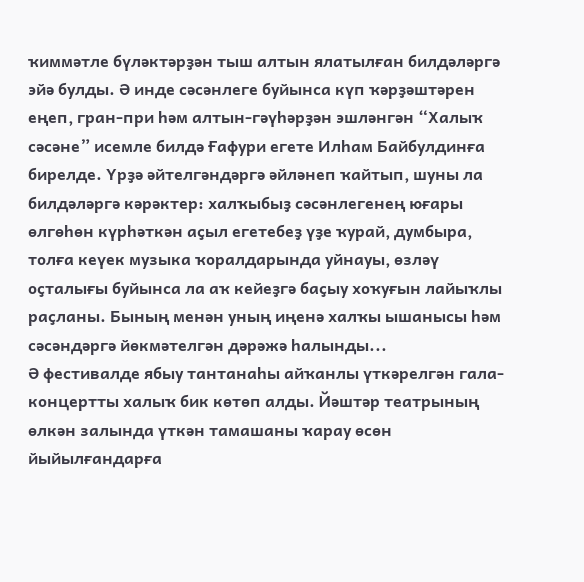ҡиммәтле бүләктәрҙән тыш алтын ялатылған билдәләргә эйә булды. Ә инде сәсәнлеге буйынса күп ҡәрҙәштәрен еңеп, гран-при һәм алтын-гәүһәрҙән эшләнгән “Халыҡ сәсәне” исемле билдә Ғафури егете Илһам Байбулдинға бирелде. Үрҙә әйтелгәндәргә әйләнеп ҡайтып, шуны ла билдәләргә кәрәктер: халҡыбыҙ сәсәнлегенең юғары өлгөһөн күрһәткән аҫыл егетебеҙ үҙе ҡурай, думбыра, толға кеүек музыка ҡоралдарында уйнауы, өзләү оҫталығы буйынса ла аҡ кейеҙгә баҫыу хоҡуғын лайыҡлы раҫланы. Бының менән уның иңенә халҡы ышанысы һәм сәсәндәргә йөкмәтелгән дәрәжә һалынды...
Ә фестивалде ябыу тантанаһы айҡанлы үткәрелгән гала-концертты халыҡ бик көтөп алды. Йәштәр театрының өлкән залында үткән тамашаны ҡарау өсөн йыйылғандарға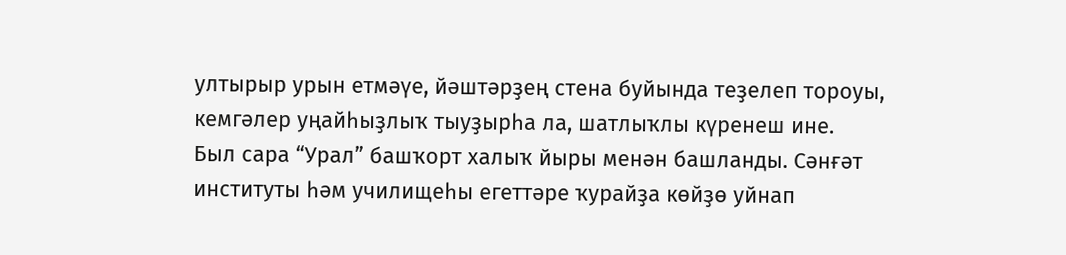ултырыр урын етмәүе, йәштәрҙең стена буйында теҙелеп тороуы, кемгәлер уңайһыҙлыҡ тыуҙырһа ла, шатлыҡлы күренеш ине.
Был сара “Урал” башҡорт халыҡ йыры менән башланды. Сәнғәт институты һәм училищеһы егеттәре ҡурайҙа көйҙө уйнап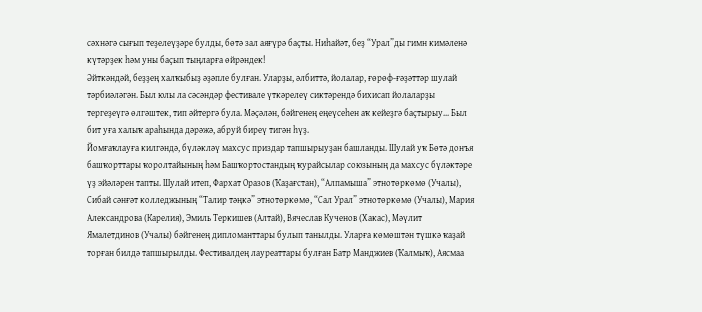сәхнәгә сығып теҙелеүҙәре булды, бөтә зал аяғүрә баҫты. Ниһайәт, беҙ “Урал”ды гимн кимәленә күтәрҙек һәм уны баҫып тыңларға өйрәндек!
Әйткәндәй, беҙҙең халҡыбыҙ әҙәпле булған. Уларҙы, әлбиттә, йолалар, ғөрөф-ғәҙәттәр шулай тәрбиәләгән. Был юлы ла сәсәндәр фестивале үткәрелеү сиктәрендә бихисап йолаларҙы тергеҙеүгә өлгәштек, тип әйтергә була. Мәҫәлән, бәйгенең еңеүсеһен аҡ кейеҙгә баҫтырыу... Был бит уға халыҡ араһында дәрәжә, абруй биреү тигән һүҙ.
Йомғаҡлауға килгәндә, бүләкләү махсус приздар тапшырыуҙан башланды. Шулай уҡ Бөтә донъя башҡорттары ҡоролтайының һәм Башҡортостандың ҡурайсылар союзының да махсус бүләктәре үҙ эйәләрен тапты. Шулай итеп, Фархат Оразов (Ҡаҙағстан), “Алпамыша” этнотөркөмө (Учалы), Сибай сәнғәт колледжының “Талир тәңкә” этнотөркөмө, “Сал Урал” этнотөркөмө (Учалы), Мария Александрова (Карелия), Эмиль Теркишев (Алтай), Вячеслав Кученов (Хакас), Мәүлит Ямалетдинов (Учалы) бәйгенең дипломанттары булып танылды. Уларға көмөштән түшкә ҡаҙай торған билдә тапшырылды. Фестивалдең лауреаттары булған Батр Манджиев (Ҡалмыҡ), Аясмаа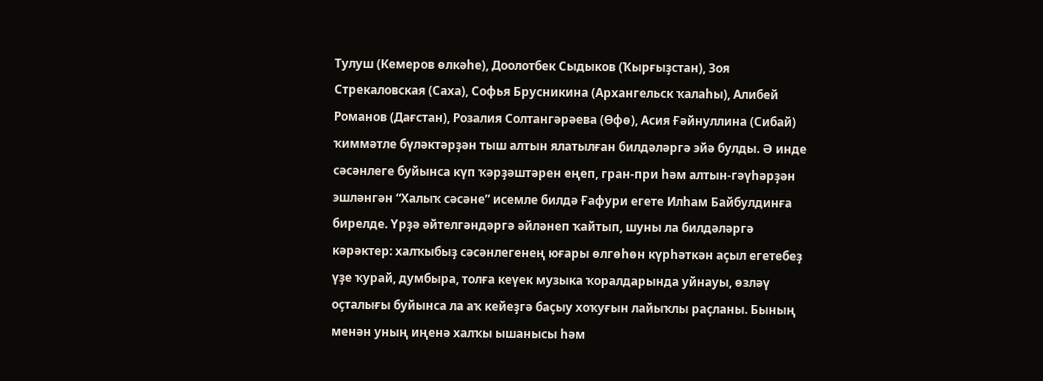Тулуш (Кемеров өлкәһе), Доолотбек Сыдыков (Ҡырғыҙстан), Зоя Стрекаловская (Саха), Софья Брусникина (Архангельск ҡалаһы), Алибей Романов (Дағстан), Розалия Солтангәрәева (Өфө), Асия Ғәйнуллина (Сибай) ҡиммәтле бүләктәрҙән тыш алтын ялатылған билдәләргә эйә булды. Ә инде сәсәнлеге буйынса күп ҡәрҙәштәрен еңеп, гран-при һәм алтын-гәүһәрҙән эшләнгән “Халыҡ сәсәне” исемле билдә Ғафури егете Илһам Байбулдинға бирелде. Үрҙә әйтелгәндәргә әйләнеп ҡайтып, шуны ла билдәләргә кәрәктер: халҡыбыҙ сәсәнлегенең юғары өлгөһөн күрһәткән аҫыл егетебеҙ үҙе ҡурай, думбыра, толға кеүек музыка ҡоралдарында уйнауы, өзләү оҫталығы буйынса ла аҡ кейеҙгә баҫыу хоҡуғын лайыҡлы раҫланы. Бының менән уның иңенә халҡы ышанысы һәм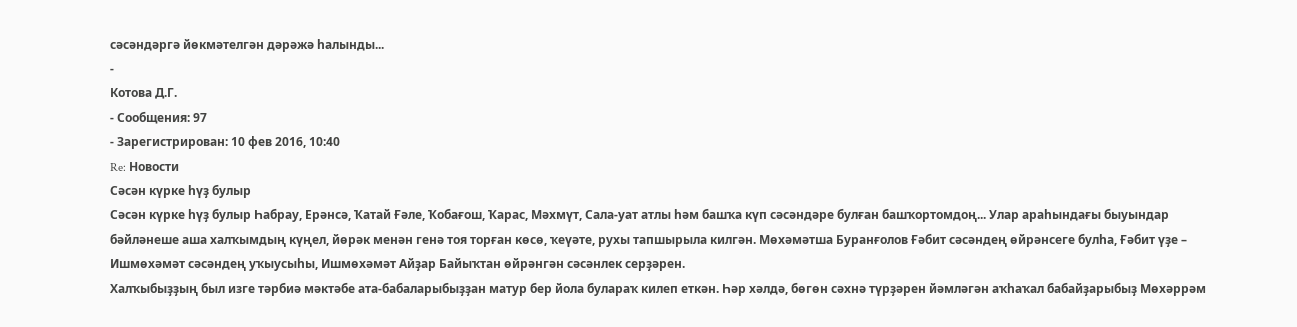сәсәндәргә йөкмәтелгән дәрәжә һалынды...
-
Котова Д.Г.
- Сообщения: 97
- Зарегистрирован: 10 фев 2016, 10:40
Re: Новости
Сәсән күрке һүҙ булыр
Сәсән күрке һүҙ булыр Һабрау, Ерәнсә, Ҡатай Ғәле, Ҡобағош, Ҡарас, Мәхмүт, Сала-уат атлы һәм башҡа күп сәсәндәре булған башҡортомдоң... Улар араһындағы быуындар бәйләнеше аша халҡымдың күңел, йөрәк менән генә тоя торған көсө, ҡеүәте, рухы тапшырыла килгән. Мөхәмәтша Буранғолов Ғәбит сәсәндең өйрәнсеге булһа, Ғәбит үҙе – Ишмөхәмәт сәсәндең уҡыусыһы, Ишмөхәмәт Айҙар Байыҡтан өйрәнгән сәсәнлек серҙәрен.
Халҡыбыҙҙың был изге тәрбиә мәктәбе ата-бабаларыбыҙҙан матур бер йола булараҡ килеп еткән. Һәр хәлдә, бөгөн сәхнә түрҙәрен йәмләгән аҡһаҡал бабайҙарыбыҙ Мөхәррәм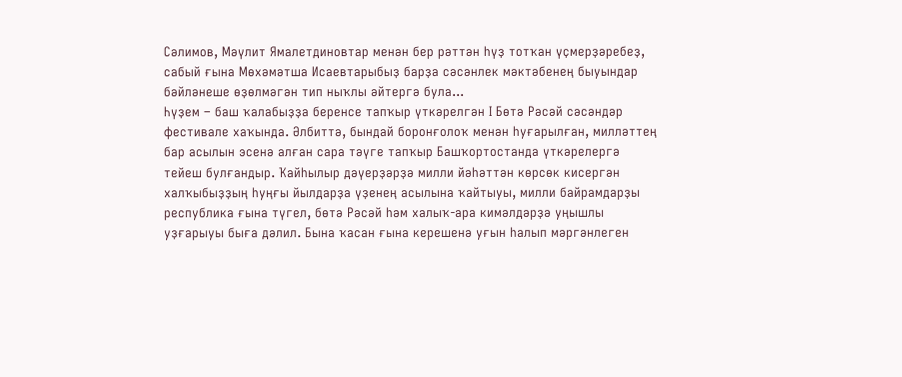Сәлимов, Мәүлит Ямалетдиновтар менән бер рәттән һүҙ тотҡан үҫмерҙәребеҙ, сабый ғына Мөхәмәтша Исаевтарыбыҙ барҙа сәсәнлек мәктәбенең быуындар бәйләнеше өҙөлмәгән тип ныҡлы әйтергә була...
Һүҙем – баш ҡалабыҙҙа беренсе тапҡыр үткәрелгән I Бөтә Рәсәй cәсәндәр фестивале хаҡында. Әлбиттә, бындай боронғолоҡ менән һуғарылған, милләттең бар асылын эсенә алған сара тәүге тапҡыр Башҡортостанда үткәрелергә тейеш булғандыр. Ҡайһылыр дәүерҙәрҙә милли йәһәттән көрсөк кисергән халҡыбыҙҙың һуңғы йылдарҙа үҙенең асылына ҡайтыуы, милли байрамдарҙы республика ғына түгел, бөтә Рәсәй һәм халыҡ-ара кимәлдәрҙә уңышлы уҙғарыуы быға дәлил. Бына ҡасан ғына керешенә уғын һалып мәргәнлеген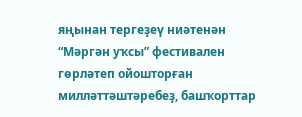яңынан тергеҙеү ниәтенән “Мәргән уҡсы” фестивален гөрләтеп ойошторған милләттәштәребеҙ, башҡорттар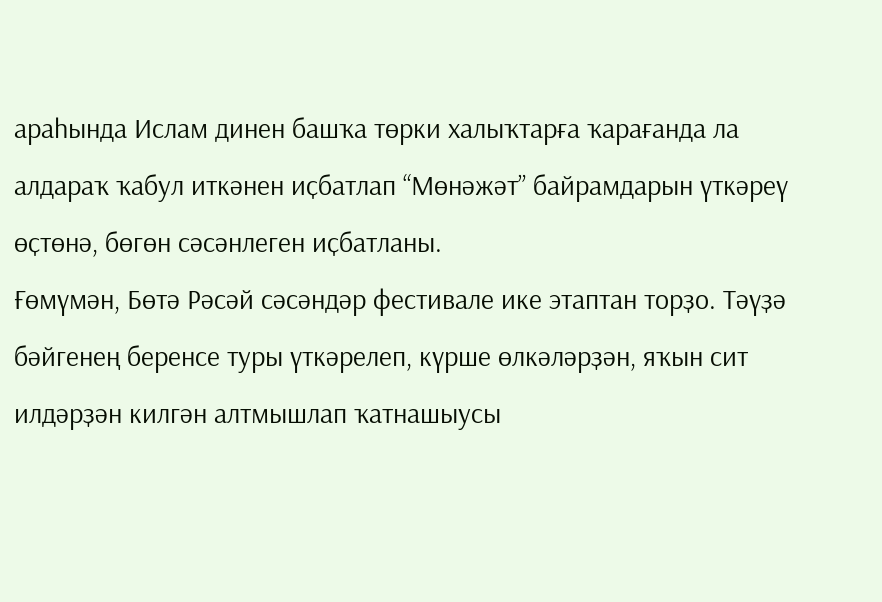араһында Ислам динен башҡа төрки халыҡтарға ҡарағанда ла алдараҡ ҡабул иткәнен иҫбатлап “Мөнәжәт” байрамдарын үткәреү өҫтөнә, бөгөн сәсәнлеген иҫбатланы.
Ғөмүмән, Бөтә Рәсәй сәсәндәр фестивале ике этаптан торҙо. Тәүҙә бәйгенең беренсе туры үткәрелеп, күрше өлкәләрҙән, яҡын сит илдәрҙән килгән алтмышлап ҡатнашыусы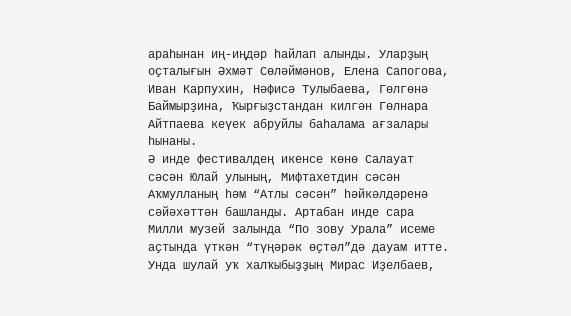араһынан иң-иңдәр һайлап алынды. Уларҙың оҫталығын Әхмәт Сөләймәнов, Елена Сапогова, Иван Карпухин, Нәфисә Тулыбаева, Гөлгөнә Баймырҙина, Ҡырғыҙстандан килгән Гөлнара Айтпаева кеүек абруйлы баһалама ағзалары һынаны.
Ә инде фестивалдең икенсе көнө Салауат сәсән Юлай улының, Мифтахетдин сәсән Аҡмулланың һәм “Атлы сәсән” һәйкәлдәренә сәйәхәттән башланды. Артабан инде сара Милли музей залында “По зову Урала” исеме аҫтында үткән “түңәрәк өҫтәл”дә дауам итте. Унда шулай уҡ халҡыбыҙҙың Мирас Иҙелбаев,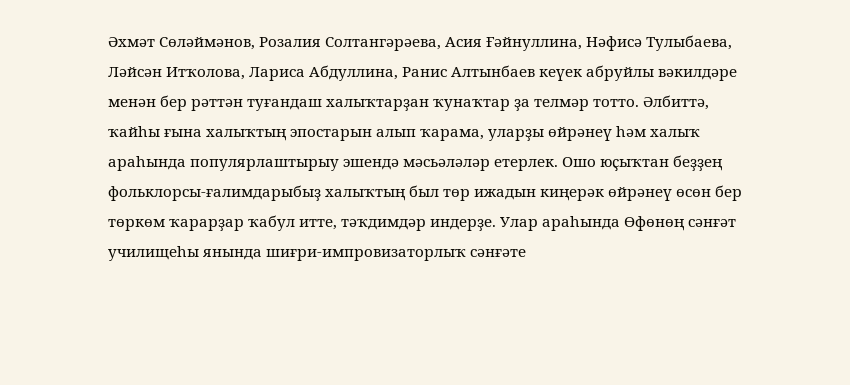Әхмәт Сөләймәнов, Розалия Солтангәрәева, Асия Ғәйнуллина, Нәфисә Тулыбаева, Ләйсән Итҡолова, Лариса Абдуллина, Ранис Алтынбаев кеүек абруйлы вәкилдәре менән бер рәттән туғандаш халыҡтарҙан ҡунаҡтар ҙа телмәр тотто. Әлбиттә, ҡайһы ғына халыҡтың эпостарын алып ҡарама, уларҙы өйрәнеү һәм халыҡ араһында популярлаштырыу эшендә мәсьәләләр етерлек. Ошо юҫыҡтан беҙҙең фольклорсы-ғалимдарыбыҙ халыҡтың был төр ижадын киңерәк өйрәнеү өсөн бер төркөм ҡарарҙар ҡабул итте, тәҡдимдәр индерҙе. Улар араһында Өфөнөң сәнғәт училищеһы янында шиғри-импровизаторлыҡ сәнғәте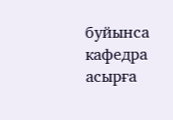буйынса кафедра асырға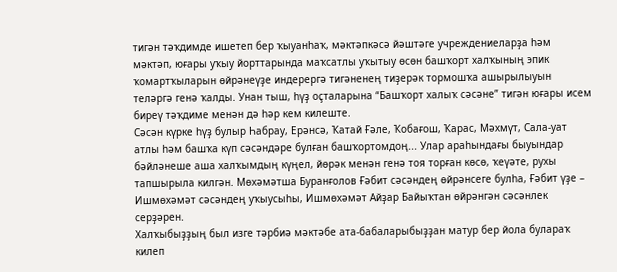тигән тәҡдимде ишетеп бер ҡыуанһаҡ, мәктәпкәсә йәштәге учреждениеларҙа һәм мәктәп, юғары уҡыу йорттарында маҡсатлы уҡытыу өсөн башҡорт халҡының эпик ҡомартҡыларын өйрәнеүҙе индерергә тигәненең тиҙерәк тормошҡа ашырылыуын теләргә генә ҡалды. Унан тыш, һүҙ оҫталарына “Башҡорт халыҡ сәсәне” тигән юғары исем биреү тәҡдиме менән дә һәр кем килеште.
Сәсән күрке һүҙ булыр Һабрау, Ерәнсә, Ҡатай Ғәле, Ҡобағош, Ҡарас, Мәхмүт, Сала-уат атлы һәм башҡа күп сәсәндәре булған башҡортомдоң... Улар араһындағы быуындар бәйләнеше аша халҡымдың күңел, йөрәк менән генә тоя торған көсө, ҡеүәте, рухы тапшырыла килгән. Мөхәмәтша Буранғолов Ғәбит сәсәндең өйрәнсеге булһа, Ғәбит үҙе – Ишмөхәмәт сәсәндең уҡыусыһы, Ишмөхәмәт Айҙар Байыҡтан өйрәнгән сәсәнлек серҙәрен.
Халҡыбыҙҙың был изге тәрбиә мәктәбе ата-бабаларыбыҙҙан матур бер йола булараҡ килеп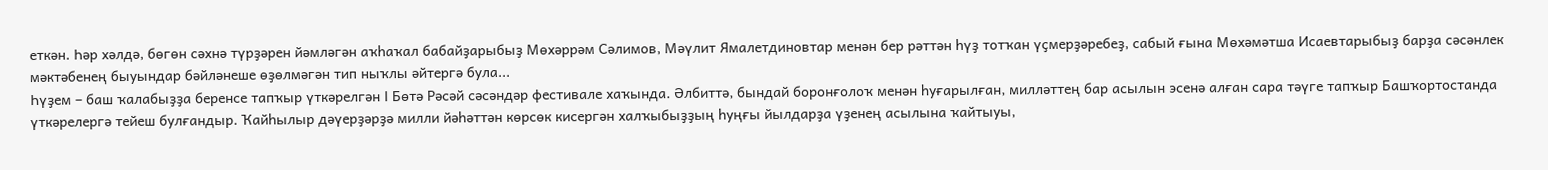еткән. Һәр хәлдә, бөгөн сәхнә түрҙәрен йәмләгән аҡһаҡал бабайҙарыбыҙ Мөхәррәм Сәлимов, Мәүлит Ямалетдиновтар менән бер рәттән һүҙ тотҡан үҫмерҙәребеҙ, сабый ғына Мөхәмәтша Исаевтарыбыҙ барҙа сәсәнлек мәктәбенең быуындар бәйләнеше өҙөлмәгән тип ныҡлы әйтергә була...
Һүҙем – баш ҡалабыҙҙа беренсе тапҡыр үткәрелгән I Бөтә Рәсәй cәсәндәр фестивале хаҡында. Әлбиттә, бындай боронғолоҡ менән һуғарылған, милләттең бар асылын эсенә алған сара тәүге тапҡыр Башҡортостанда үткәрелергә тейеш булғандыр. Ҡайһылыр дәүерҙәрҙә милли йәһәттән көрсөк кисергән халҡыбыҙҙың һуңғы йылдарҙа үҙенең асылына ҡайтыуы,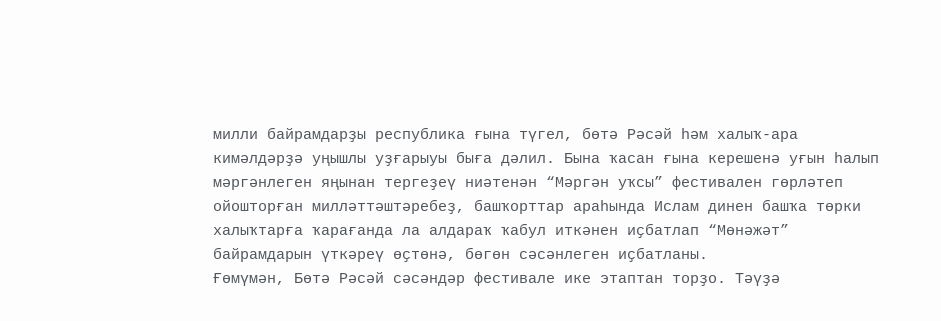милли байрамдарҙы республика ғына түгел, бөтә Рәсәй һәм халыҡ-ара кимәлдәрҙә уңышлы уҙғарыуы быға дәлил. Бына ҡасан ғына керешенә уғын һалып мәргәнлеген яңынан тергеҙеү ниәтенән “Мәргән уҡсы” фестивален гөрләтеп ойошторған милләттәштәребеҙ, башҡорттар араһында Ислам динен башҡа төрки халыҡтарға ҡарағанда ла алдараҡ ҡабул иткәнен иҫбатлап “Мөнәжәт” байрамдарын үткәреү өҫтөнә, бөгөн сәсәнлеген иҫбатланы.
Ғөмүмән, Бөтә Рәсәй сәсәндәр фестивале ике этаптан торҙо. Тәүҙә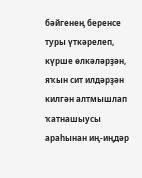бәйгенең беренсе туры үткәрелеп, күрше өлкәләрҙән, яҡын сит илдәрҙән килгән алтмышлап ҡатнашыусы араһынан иң-иңдәр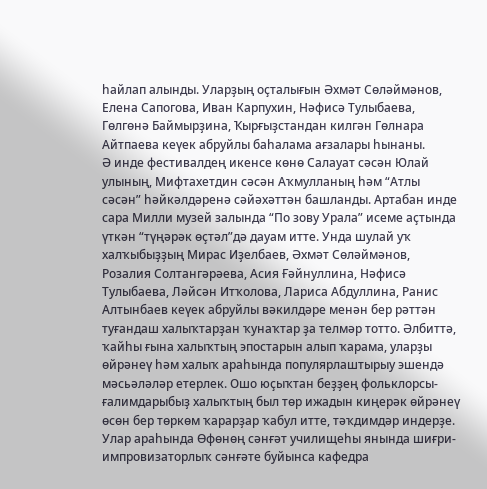һайлап алынды. Уларҙың оҫталығын Әхмәт Сөләймәнов, Елена Сапогова, Иван Карпухин, Нәфисә Тулыбаева, Гөлгөнә Баймырҙина, Ҡырғыҙстандан килгән Гөлнара Айтпаева кеүек абруйлы баһалама ағзалары һынаны.
Ә инде фестивалдең икенсе көнө Салауат сәсән Юлай улының, Мифтахетдин сәсән Аҡмулланың һәм “Атлы сәсән” һәйкәлдәренә сәйәхәттән башланды. Артабан инде сара Милли музей залында “По зову Урала” исеме аҫтында үткән “түңәрәк өҫтәл”дә дауам итте. Унда шулай уҡ халҡыбыҙҙың Мирас Иҙелбаев, Әхмәт Сөләймәнов, Розалия Солтангәрәева, Асия Ғәйнуллина, Нәфисә Тулыбаева, Ләйсән Итҡолова, Лариса Абдуллина, Ранис Алтынбаев кеүек абруйлы вәкилдәре менән бер рәттән туғандаш халыҡтарҙан ҡунаҡтар ҙа телмәр тотто. Әлбиттә, ҡайһы ғына халыҡтың эпостарын алып ҡарама, уларҙы өйрәнеү һәм халыҡ араһында популярлаштырыу эшендә мәсьәләләр етерлек. Ошо юҫыҡтан беҙҙең фольклорсы-ғалимдарыбыҙ халыҡтың был төр ижадын киңерәк өйрәнеү өсөн бер төркөм ҡарарҙар ҡабул итте, тәҡдимдәр индерҙе. Улар араһында Өфөнөң сәнғәт училищеһы янында шиғри-импровизаторлыҡ сәнғәте буйынса кафедра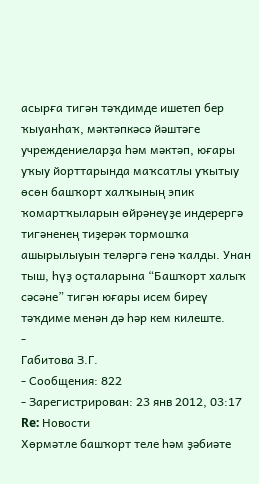асырға тигән тәҡдимде ишетеп бер ҡыуанһаҡ, мәктәпкәсә йәштәге учреждениеларҙа һәм мәктәп, юғары уҡыу йорттарында маҡсатлы уҡытыу өсөн башҡорт халҡының эпик ҡомартҡыларын өйрәнеүҙе индерергә тигәненең тиҙерәк тормошҡа ашырылыуын теләргә генә ҡалды. Унан тыш, һүҙ оҫталарына “Башҡорт халыҡ сәсәне” тигән юғары исем биреү тәҡдиме менән дә һәр кем килеште.
-
Габитова З.Г.
- Сообщения: 822
- Зарегистрирован: 23 янв 2012, 03:17
Re: Новости
Хөрмәтле башҡорт теле һәм ҙәбиәте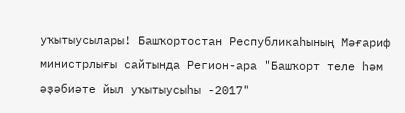уҡытыусылары! Башҡортостан Республикаһының Мәғариф министрлығы сайтында Регион-ара "Башҡорт теле һәм әҙәбиәте йыл уҡытыусыһы -2017"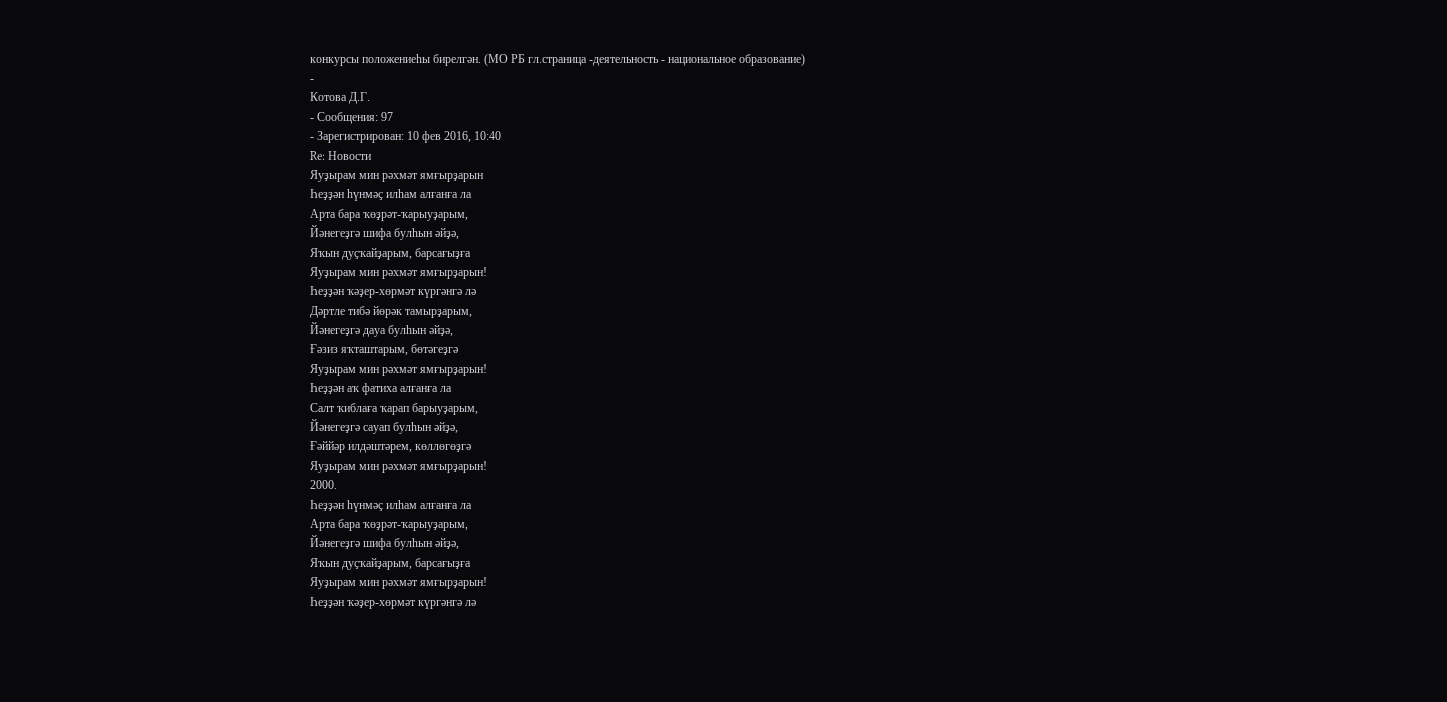конкурсы положениеһы бирелгән. (МО РБ гл.страница -деятельность - национальное образование)
-
Котова Д.Г.
- Сообщения: 97
- Зарегистрирован: 10 фев 2016, 10:40
Re: Новости
Яуҙырам мин рәхмәт ямғырҙарын
Һеҙҙән һүнмәҫ илһам алғанға ла
Арта бара ҡөҙрәт-ҡарыуҙарым,
Йәнегеҙгә шифа булһын әйҙә,
Яҡын дуҫҡайҙарым, барсағыҙға
Яуҙырам мин рәхмәт ямғырҙарын!
Һеҙҙән ҡәҙер-хөрмәт күргәнгә лә
Дәртле тибә йөрәк тамырҙарым,
Йәнегеҙгә дауа булһын әйҙә,
Ғәзиз яҡташтарым, бөтәгеҙгә
Яуҙырам мин рәхмәт ямғырҙарын!
Һеҙҙән аҡ фатиха алғанға ла
Салт ҡиблаға ҡарап барыуҙарым,
Йәнегеҙгә сауап булһын әйҙә,
Ғәййәр илдәштәрем, көллөгөҙгә
Яуҙырам мин рәхмәт ямғырҙарын!
2000.
Һеҙҙән һүнмәҫ илһам алғанға ла
Арта бара ҡөҙрәт-ҡарыуҙарым,
Йәнегеҙгә шифа булһын әйҙә,
Яҡын дуҫҡайҙарым, барсағыҙға
Яуҙырам мин рәхмәт ямғырҙарын!
Һеҙҙән ҡәҙер-хөрмәт күргәнгә лә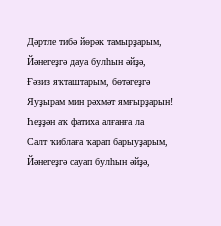Дәртле тибә йөрәк тамырҙарым,
Йәнегеҙгә дауа булһын әйҙә,
Ғәзиз яҡташтарым, бөтәгеҙгә
Яуҙырам мин рәхмәт ямғырҙарын!
Һеҙҙән аҡ фатиха алғанға ла
Салт ҡиблаға ҡарап барыуҙарым,
Йәнегеҙгә сауап булһын әйҙә,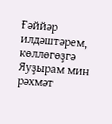Ғәййәр илдәштәрем, көллөгөҙгә
Яуҙырам мин рәхмәт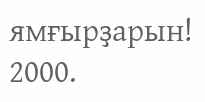ямғырҙарын!
2000.